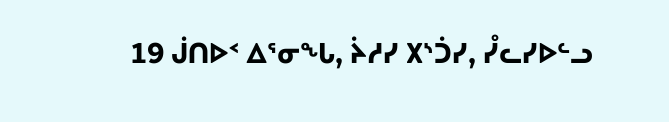19 ᒎᑎᐅᑉ ᐃᕐᓂᖓ, ᔩᓱᓯ ᙭ᔅᑑᓯ, ᓮᓚᓯᐅᓪᓗ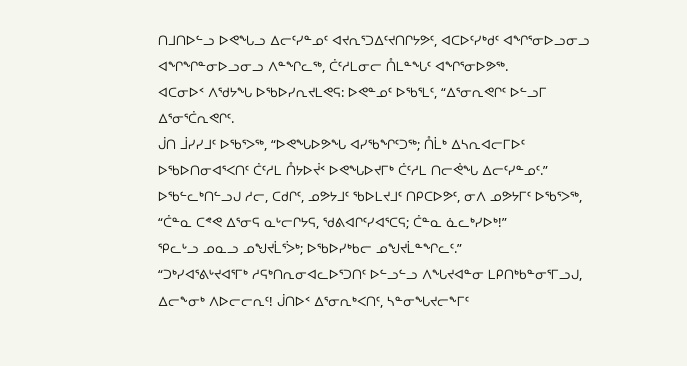ᑎᒧᑎᐅᓪᓗ ᐅᕙᖓᓗ ᐃᓕᑦᓯᓐᓄᑦ ᐊᔪᕆᕐᑐᐃᑦᔪᑎᒋᔭᕗᑦ, ᐊᑕᐅᑦᓯᒃᑯᑦ ᐊᖏᕐᓂᐅᓗᓂᓗ ᐊᖏᖏᓐᓂᐅᓗᓂᓗ ᐱᓐᖏᓚᖅ, ᑖᑦᓱᒪᓂᓕ ᑍᒪᓐᖓᑦ ᐊᖏᕐᓂᐅᕗᖅ.
ᐊᑕᓂᐅᑉ ᐱᖁᔭᖓ ᐅᖃᐅᓯᕆᔪᒪᕙᕋ: ᐅᕙᓐᓄᑦ ᐅᖃᕐᒪᑦ, “ᐃᕐᓂᕆᕙᒋᑦ ᐅᓪᓗᒥ ᐃᕐᓂᕐᑖᕆᕙᒋᑦ.
ᒎᑎ ᒨᓯᓯᒧᑦ ᐅᖃᕐᐳᖅ, “ᐅᕙᖓᐅᕗᖓ ᐊᓯᖃᖏᑦᑐᖅ; ᑍᒫᒃ ᐃᓴᕆᐊᓕᒥᐅᑦ ᐅᖃᐅᑎᓂᐊᕐᐸᑎᑦ ᑖᑦᓱᒪ ᑍᔭᐅᔫᑉ ᐅᕙᖓᐅᔪᒥᒃ ᑖᑦᓱᒪ ᑎᓕᕚᖓ ᐃᓕᑦᓯᓐᓄᑦ.”
ᐅᖃᓪᓚᒃᑎᓪᓗᒍ ᓱᓕ, ᑕᑯᒋᑦ, ᓄᕗᔭᒧᑦ ᖃᐅᒪᔪᒧᑦ ᑎᑭᑕᐅᕗᑦ, ᓂᐱ ᓄᕗᔭᒥᑦ ᐅᖃᕐᐳᖅ, “ᑖᓐᓇ ᑕᕝᕙ ᐃᕐᓂᕋ ᓇᒡᓕᒋᔭᕋ, ᖁᕕᐊᒋᑦᓯᐊᕐᑕᕋ; ᑖᓐᓇ ᓈᓚᒃᓯᐅᒃ!”
ᕿᓚᒡᓗ ᓄᓇᓗ ᓄᖑᔪᒫᕐᐴᒃ; ᐅᖃᐅᓯᒃᑲᓕ ᓄᖑᔪᒫᓐᖏᓚᑦ.”
“ᑐᒃᓯᐊᕐᕕᒡᔪᐊᕐᒥᒃ ᓱᕋᒃᑎᕆᓂᐊᓚᐅᕐᑐᑎᑦ ᐅᓪᓗᓪᓗ ᐱᖓᔪᐊᓐᓂ ᒪᑭᑎᒃᑲᓐᓂᕐᒥᓗᒍ, ᐃᓕᖕᓂᒃ ᐱᐅᓕᓕᕆᑦ! ᒎᑎᐅᑉ ᐃᕐᓂᕆᒃᐸᑎᑦ, ᓴᓐᓂᖓᔪᓕᖕᒥᑦ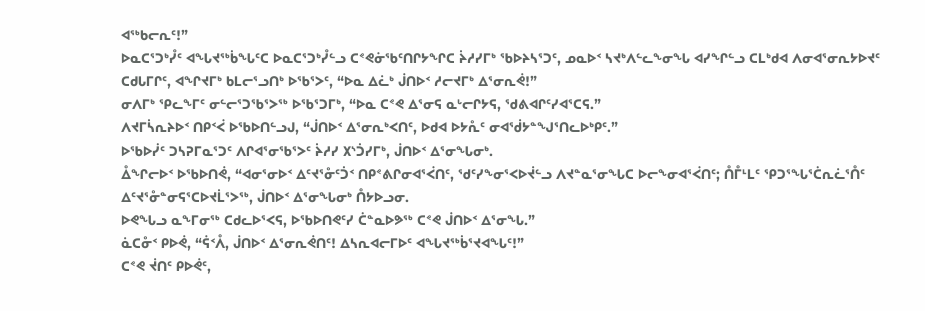ᐊᖅᑲᓕᕆᑦ!”
ᐅᓇᑕᕐᑐᒃᓮᑦ ᐊᖓᔪᖅᑳᖓᑦᑕ ᐅᓇᑕᕐᑐᒃᓮᓪᓗ ᑕᕝᕙᓃᖃᑦᑎᒋᔭᖏᑕ ᔩᓱᓯᒥᒃ ᖃᐅᔨᓴᕐᑐᑦ, ᓄᓇᐅᑉ ᓴᔪᒃᐱᓪᓚᖕᓂᖓ ᐊᓯᖏᓪᓗ ᑕᒪᒃᑯᐊ ᐱᓂᐊᕐᓂᕆᔭᐅᔪᑦ ᑕᑯᒐᒥᒋᑦ, ᐊᖏᔪᒥᒃ ᑲᒪᓕᕐᓗᑎᒃ ᐅᖃᕐᐳᑦ, “ᐅᓇ ᐃᓛᒃ ᒎᑎᐅᑉ ᓱᓕᔪᒥᒃ ᐃᕐᓂᕆᕚ!”
ᓂᐱᒥᒃ ᕿᓚᖕᒥᑦ ᓂᓪᓕᕐᑐᖃᕐᐳᖅ ᐅᖃᕐᑐᒥᒃ, “ᐅᓇ ᑕᕝᕙ ᐃᕐᓂᕋ ᓇᒡᓕᒋᔭᕋ, ᖁᕕᐊᒋᑦᓯᐊᕐᑕᕋ.”
ᐱᔪᒥᓵᕆᔨᐅᑉ ᑎᑭᑉᐹ ᐅᖃᐅᑎᓪᓗᒍ, “ᒎᑎᐅᑉ ᐃᕐᓂᕆᒃᐸᑎᑦ, ᐅᑯᐊ ᐅᔭᕅᑦ ᓂᐊᖂᔭᓐᖑᕐᑎᓚᐅᒃᑭᑦ.”
ᐅᖃᐅᓰᑦ ᑐᓴᕈᒥᓇᕐᑐᑦ ᐱᒋᐊᕐᓂᖃᕐᐳᑦ ᔩᓱᓯ ᙭ᔅᑑᓯᒥᒃ, ᒎᑎᐅᑉ ᐃᕐᓂᖓᓂᒃ.
ᐂᖏᓕᐅᑉ ᐅᖃᐅᑎᕚ, “ᐊᓂᕐᓂᐅᑉ ᐃᑦᔪᕐᓁᑦᑑᑉ ᑎᑭᕝᕕᒋᓂᐊᕐᐹᑎᑦ, ᖁᑦᓯᖕᓂᕐᐸᐅᔫᓪᓗ ᐱᔪᓐᓇᕐᓂᖓᑕ ᐅᓕᖕᓂᐊᕐᐹᑎᑦ; ᑍᒤᒻᒪᑦ ᕿᑐᕐᖓᕐᑖᕆᓛᕐᑍᑦ ᐃᑦᔪᕐᓁᓐᓂᕋᕐᑕᐅᔪᒫᕐᐳᖅ, ᒎᑎᐅᑉ ᐃᕐᓂᖓᓂᒃ ᑍᔭᐅᓗᓂ.
ᐅᕙᖓᓗ ᓇᖕᒥᓂᖅ ᑕᑯᓚᐅᕐᐸᕋ, ᐅᖃᐅᑎᕙᑦᓯ ᑖᓐᓇᐅᕗᖅ ᑕᕝᕙ ᒎᑎᐅᑉ ᐃᕐᓂᖓ.”
ᓈᑕᓁᑉ ᑭᐅᕚ, “ᕌᑉᐰ, ᒎᑎᐅᑉ ᐃᕐᓂᕆᕚᑎᑦ! ᐃᓴᕆᐊᓕᒥᐅᑦ ᐊᖓᔪᖅᑳᕐᔪᐊᖓᑦ!”
ᑕᕝᕙ ᔫᑎᑦ ᑭᐅᕚᑦ,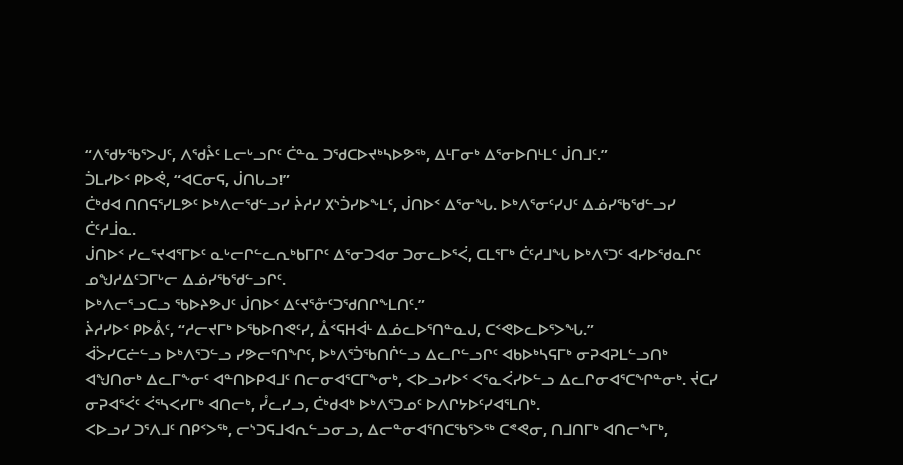“ᐱᖁᔭᖃᕐᐳᒍᑦ, ᐱᖁᔧᑦ ᒪᓕᒡᓗᒋᑦ ᑖᓐᓇ ᑐᖁᑕᐅᔪᒃᓴᐅᕗᖅ, ᐃᒻᒥᓂᒃ ᐃᕐᓂᐅᑎᒻᒪᑦ ᒎᑎᒧᑦ.”
ᑑᒪᓯᐅᑉ ᑭᐅᕚ, “ᐊᑕᓂᕋ, ᒎᑎᒐᓗ!”
ᑖᒃᑯᐊ ᑎᑎᕋᕐᓯᒪᕗᑦ ᐅᒃᐱᓕᖁᓪᓗᓯ ᔩᓱᓯ ᙭ᔅᑑᓯᐅᖕᒪᑦ, ᒎᑎᐅᑉ ᐃᕐᓂᖓ. ᐅᒃᐱᕐᓂᑦᓯᒍᑦ ᐃᓅᓯᖃᖁᓪᓗᓯ ᑖᑦᓱᒨᓇ.
ᒎᑎᐅᑉ ᓯᓚᕐᔪᐊᕐᒥᐅᑦ ᓇᒡᓕᒋᓪᓚᕆᒃᑲᒥᒋᑦ ᐃᕐᓂᑐᐊᓂ ᑐᓂᓚᐅᕐᐹ, ᑕᒪᕐᒥᒃ ᑖᑦᓱᒧᖓ ᐅᒃᐱᕐᑐᑦ ᐊᓯᐅᖁᓇᒋᑦ ᓄᖑᓱᐃᑦᑐᒥᒡᓕ ᐃᓅᓯᖃᖁᓪᓗᒋᑦ.
ᐅᒃᐱᓕᕐᓗᑕᓗ ᖃᐅᔨᕗᒍᑦ ᒎᑎᐅᑉ ᐃᑦᔪᕐᓁᑦᑐᖁᑎᒋᖕᒪᑎᑦ.”
ᔩᓱᓯᐅᑉ ᑭᐅᕔᑦ, “ᓱᓕᔪᒥᒃ ᐅᖃᐅᑎᕙᑦᓯ, ᐂᑉᕋᕼᐋᒻ ᐃᓅᓚᐅᕐᑎᓐᓇᒍ, ᑕᑉᕙᐅᓚᐅᕐᐳᖓ.”
ᐋᐴᓯᑕᓖᓪᓗ ᐅᒃᐱᕐᑐᓪᓗ ᓯᕗᓕᕐᑎᖏᑦ, ᐅᒃᐱᕐᑑᖃᑎᒌᓪᓗ ᐃᓚᒋᓪᓗᒋᑦ ᐊᑲᐅᒃᓴᕋᒥᒃ ᓂᕈᐊᕈᒪᓪᓗᑎᒃ ᐊᖑᑎᓂᒃ ᐃᓚᒥᖕᓂᑦ ᐊᓐᑎᐅᑭᐊᒧᑦ ᑎᓕᓂᐊᕐᑕᒥᖕᓂᒃ, ᐸᐅᓗᓯᐅᑉ ᐸᕐᓇᐹᓯᐅᓪᓗ ᐃᓚᒋᓂᐊᕐᑕᖏᓐᓂᒃ. ᔫᑕᓯ ᓂᕈᐊᕐᐹᑦ ᐹᕐᓴᐸᓯᒥᒃ ᐊᑎᓕᒃ, ᓮᓚᓯᓗ, ᑖᒃᑯᐊᒃ ᐅᒃᐱᕐᑐᓄᑦ ᐅᐱᒋᔭᐅᑦᓯᐊᕐᒪᑎᒃ.
ᐸᐅᓗᓯ ᑐᕐᐱᒧᑦ ᑎᑭᑉᐳᖅ, ᓕᔅᑐᕋᒧᐊᕆᓪᓗᓂᓗ, ᐃᓕᓐᓂᐊᕐᑎᑕᖃᕐᐳᖅ ᑕᕝᕙᓂ, ᑎᒧᑎᒥᒃ ᐊᑎᓕᖕᒥᒃ,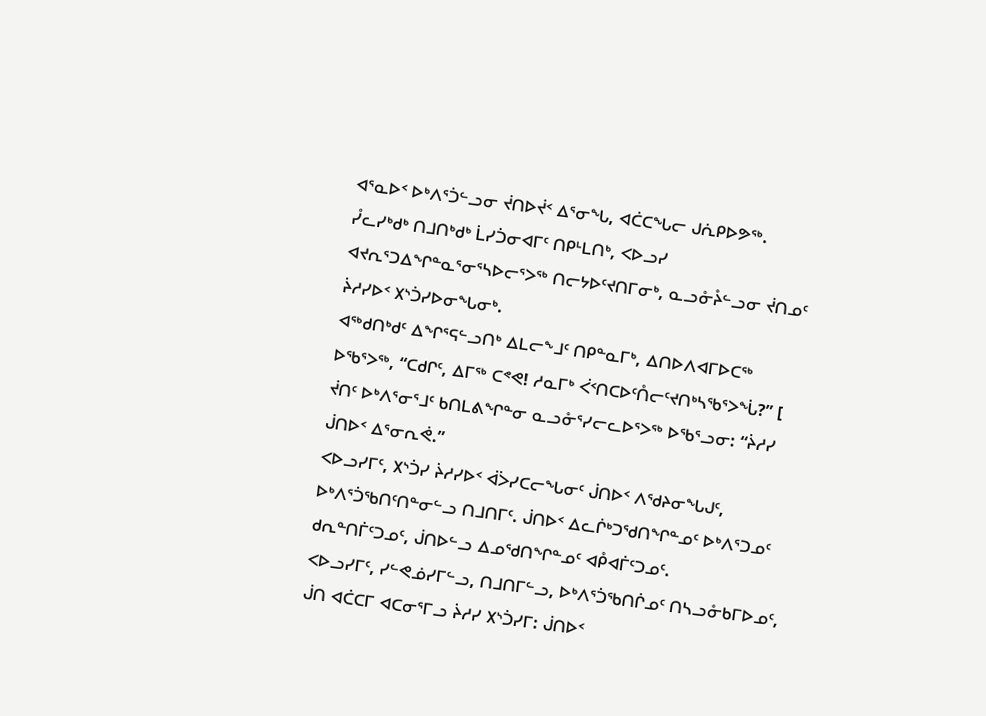ᐊᕐᓇᐅᑉ ᐅᒃᐱᕐᑑᓪᓗᓂ ᔫᑎᐅᔫᑉ ᐃᕐᓂᖓ, ᐊᑖᑕᖓᓕ ᒍᕇᑭᐅᕗᖅ.
ᓮᓚᓯᒃᑯᒃ ᑎᒧᑎᒃᑯᒃ ᒫᓯᑑᓂᐊᒥᑦ ᑎᑭᒻᒪᑎᒃ, ᐸᐅᓗᓯ ᐊᔪᕆᕐᑐᐃᖏᓐᓇᕐᓂᕐᓴᐅᓕᕐᐳᖅ ᑎᓕᔭᐅᑦᔪᑎᒥᓂᒃ, ᓇᓗᓁᔧᓪᓗᓂ ᔫᑎᓄᑦ ᔩᓱᓯᐅᑉ ᙭ᔅᑑᓯᐅᓂᖓᓂᒃ.
ᐊᖅᑯᑎᒃᑯᑦ ᐃᖏᕐᕋᓪᓗᑎᒃ ᐃᒪᓕᖕᒧᑦ ᑎᑭᓐᓇᒥᒃ, ᐃᑎᐅᐱᐊᒥᐅᑕᖅ ᐅᖃᕐᐳᖅ, “ᑕᑯᒋᑦ, ᐃᒥᖅ ᑕᕝᕙ! ᓱᓇᒥᒃ ᐹᑉᑎᑕᐅᑦᑍᓕᑦᔪᑎᒃᓴᖃᕐᐳᖔ?” [
ᔫᑎᑦ ᐅᒃᐱᕐᓂᕐᒧᑦ ᑲᑎᒪᕕᖏᓐᓂ ᓇᓗᓁᕐᓯᓕᓚᐅᕐᐳᖅ ᐅᖃᕐᓗᓂ: “ᔩᓱᓯ ᒎᑎᐅᑉ ᐃᕐᓂᕆᕚ.”
ᐸᐅᓗᓯᒥᑦ, ᙭ᔅᑑᓯ ᔩᓱᓯᐅᑉ ᐋᐴᓯᑕᓕᖓᓂᑦ ᒎᑎᐅᑉ ᐱᖁᔨᓂᖓᒍᑦ, ᐅᒃᐱᕐᑑᖃᑎᑦᑎᓐᓂᓪᓗ ᑎᒧᑎᒥᑦ. ᒎᑎᐅᑉ ᐃᓚᒌᒃᑐᖁᑎᖏᓐᓄᑦ ᐅᒃᐱᕐᑐᓄᑦ ᑯᕆᓐᑎᒦᑦᑐᓄᑦ, ᒎᑎᐅᓪᓗ ᐃᓄᖁᑎᖏᓐᓄᑦ ᐊᑬᐊᒦᑦᑐᓄᑦ.
ᐸᐅᓗᓯᒥᑦ, ᓯᓪᕙᓅᓯᒥᓪᓗ, ᑎᒧᑎᒥᓪᓗ, ᐅᒃᐱᕐᑑᖃᑎᒌᓄᑦ ᑎᓴᓗᓁᑲᒥᐅᓄᑦ, ᒎᑎ ᐊᑖᑕᒥ ᐊᑕᓂᕐᒥᓗ ᔩᓱᓯ ᙭ᔅᑑᓯᒥ: ᒎᑎᐅᑉ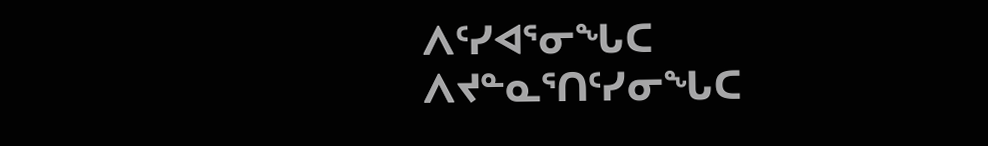ᐱᑦᓯᐊᕐᓂᖓᑕ ᐱᔪᓐᓇᕐᑎᑦᓯᓂᖓᑕ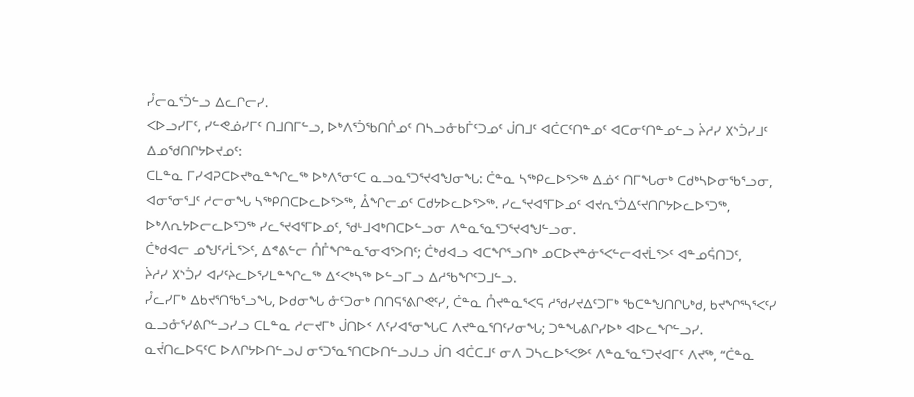ᓮᓕᓇᕐᑑᓪᓗ ᐃᓚᒋᓕᓯ.
ᐸᐅᓗᓯᒥᑦ, ᓯᓪᕙᓅᓯᒥᑦ ᑎᒧᑎᒥᓪᓗ, ᐅᒃᐱᕐᑑᖃᑎᒌᓄᑦ ᑎᓴᓗᓁᑲᒦᑦᑐᓄᑦ ᒎᑎᒧᑦ ᐊᑖᑕᑦᑎᓐᓄᑦ ᐊᑕᓂᑦᑎᓐᓄᓪᓗ ᔩᓱᓯ ᙭ᔅᑑᓯᒧᑦ ᐃᓄᖁᑎᒋᔭᐅᔪᓄᑦ:
ᑕᒪᓐᓇ ᒥᓯᐊᕈᑕᐅᔪᒃᓇᓐᖏᓚᖅ ᐅᒃᐱᕐᓂᑦᑕ ᓇᓗᓇᕐᑐᕐᔪᐊᖑᓂᖓ: ᑖᓐᓇ ᓴᖅᑭᓚᐅᕐᐳᖅ ᐃᓅᑉ ᑎᒥᖓᓂᒃ ᑕᑯᒃᓴᐅᓂᖃᕐᓗᓂ, ᐊᓂᕐᓂᕐᒧᑦ ᓱᓕᓂᖓ ᓴᖅᑭᑎᑕᐅᓚᐅᕐᐳᖅ, ᐂᖏᓕᓄᑦ ᑕᑯᔭᐅᓚᐅᕐᐳᖅ. ᓯᓚᕐᔪᐊᕐᒥᐅᓄᑦ ᐊᔪᕆᕐᑑᐃᑦᔪᑎᒋᔭᐅᓚᐅᕐᑐᖅ, ᐅᒃᐱᕆᔭᐅᓕᓚᐅᕐᑐᖅ ᓯᓚᕐᔪᐊᕐᒥᐅᓄᑦ, ᖁᒻᒧᐊᒃᑎᑕᐅᓪᓗᓂ ᐱᓐᓇᕐᓇᕐᑐᕐᔪᐊᖑᓪᓗᓂ.
ᑖᒃᑯᐊᓕ ᓄᖑᑦᓱᒫᕐᐳᑦ, ᐃᕝᕕᓪᓕ ᑍᒤᖏᓐᓇᕐᓂᐊᕐᐳᑎᑦ; ᑖᒃᑯᐊᓗ ᐊᑕᖏᕐᓗᑎᒃ ᓄᑕᐅᔪᓐᓃᕐᐸᓪᓕᐊᔪᒫᕐᐳᑦ ᐊᓐᓄᕌᑎᑐᑦ,
ᔩᓱᓯ ᙭ᔅᑑᓯ ᐊᓯᑦᔨᓚᐅᕐᓯᒪᓐᖏᓚᖅ ᐃᑉᐸᒃᓴᖅ ᐅᓪᓗᒥᓗ ᐃᓱᖃᖏᑦᑐᒧᓪᓗ.
ᓮᓚᓯᒥᒃ ᐃᑲᔪᕐᑎᖃᕐᓗᖓ, ᐅᑯᓂᖓ ᓁᑦᑐᓂᒃ ᑎᑎᕋᕐᕕᒋᕙᑦᓯ, ᑖᓐᓇ ᑍᔪᓐᓇᕐᐸᕋ ᓱᖁᓯᔪᐃᑦᑐᒥᒃ ᖃᑕᓐᖑᑎᒋᒐᒃᑯ, ᑲᔪᖏᕐᓴᕐᐸᑦᓯ ᓇᓗᓁᕐᓯᕕᒋᓪᓗᓯᓗ ᑕᒪᓐᓇ ᓱᓕᔪᒥᒃ ᒎᑎᐅᑉ ᐱᑦᓯᐊᕐᓂᖓᑕ ᐱᔪᓐᓇᕐᑎᑦᓯᓂᖓ; ᑐᓐᖓᕕᒋᓯᐅᒃ ᐊᐅᓚᖏᓪᓗᓯ.
ᓇᔫᑎᓚᐅᕋᑦᑕ ᐅᐱᒋᔭᐅᑎᓪᓗᒍ ᓂᕐᑐᕐᓇᕐᑎᑕᐅᑎᓪᓗᒍᓗ ᒎᑎ ᐊᑖᑕᒧᑦ ᓂᐱ ᑐᓴᓚᐅᕐᐸᕗᑦ ᐱᓐᓇᕐᓇᕐᑐᔪᐊᒥᑦ ᐱᔪᖅ, “ᑖᓐᓇ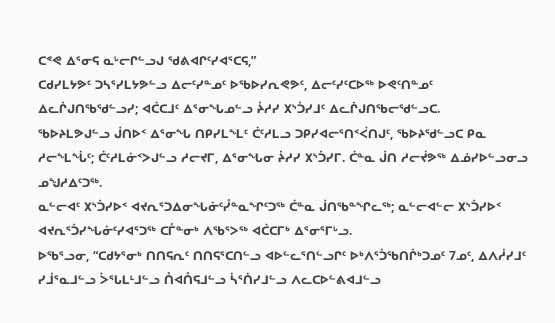ᑕᕝᕙ ᐃᕐᓂᕋ ᓇᒡᓕᒋᓪᓗᒍ ᖁᕕᐊᒋᑦᓯᐊᕐᑕᕋ,”
ᑕᑯᓯᒪᔭᕗᑦ ᑐᓴᕐᓯᒪᔭᕗᓪᓗ ᐃᓕᑦᓯᓐᓄᑦ ᐅᖃᐅᓯᕆᕙᕗᑦ, ᐃᓕᑦᓯᑦᑕᐅᖅ ᐅᕙᑦᑎᓐᓄᑦ ᐃᓚᒌᒍᑎᖃᖁᓪᓗᓯ; ᐊᑖᑕᒧᑦ ᐃᕐᓂᖓᓄᓪᓗ ᔩᓱᓯ ᙭ᔅᑑᓯᒧᑦ ᐃᓚᒌᒍᑎᖃᓕᖁᓪᓗᑕ.
ᖃᐅᔨᒪᕗᒍᓪᓗ ᒎᑎᐅᑉ ᐃᕐᓂᖓ ᑎᑭᓯᒪᖕᒪᑦ ᑖᑦᓱᒪᓗ ᑐᑭᓯᐊᓕᕐᑎᑉᐹᑎᒍᑦ, ᖃᐅᔨᖁᓪᓗᑕ ᑭᓇ ᓱᓕᖕᒪᖔᑦ; ᑖᑦᓱᒪᓃᑉᐳᒍᓪᓗ ᓱᓕᔪᒥ, ᐃᕐᓂᖓᓂ ᔩᓱᓯ ᙭ᔅᑑᓯᒥ. ᑖᓐᓇ ᒎᑎ ᓱᓕᔫᕗᖅ ᐃᓅᓯᐅᓪᓗᓂᓗ ᓄᖑᓱᐃᑦᑐᖅ.
ᓇᓪᓕᐊᑦ ᙭ᔅᑑᓯᐅᑉ ᐊᔪᕆᕐᑐᐃᓂᖓᓃᑦᓮᓐᓇᖏᑦᑐᖅ ᑖᓐᓇ ᒎᑎᖃᓐᖏᓚᖅ; ᓇᓪᓕᐊᓪᓕ ᙭ᔅᑑᓯᐅᑉ ᐊᔪᕆᕐᑑᓯᖓᓃᑦᓯᐊᕐᑐᖅ ᑕᒤᓐᓂᒃ ᐱᖃᕐᐳᖅ ᐊᑖᑕᒥᒃ ᐃᕐᓂᕐᒥᒡᓗ.
ᐅᖃᕐᓗᓂ, “ᑕᑯᔭᕐᓂᒃ ᑎᑎᕋᕆᑦ ᑎᑎᕋᕐᑕᑎᓪᓗ ᐊᐅᓪᓚᕐᑎᓪᓗᒋᑦ ᐅᒃᐱᕐᑑᖃᑎᒌᒃᑐᓄᑦ 7ᓄᑦ, ᐃᐱᓲᓯᒧᑦ ᓯᒨᕐᓇᒧᓪᓗ ᐴᕐᒐᒪᒻᒧᓪᓗ ᑍᐊᑍᕋᒧᓪᓗ ᓵᕐᑏᓯᒧᓪᓗ ᐱᓚᑕᐅᓪᕕᐊᒧᓪᓗ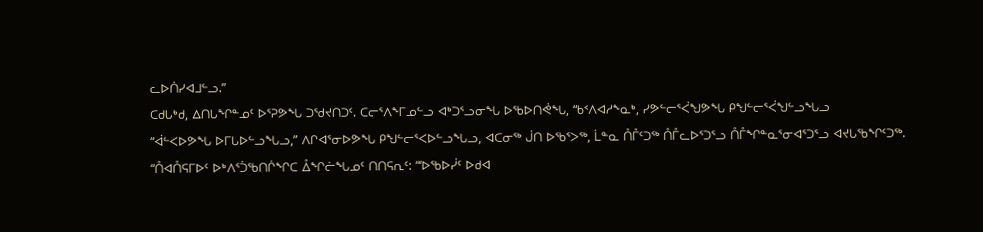ᓚᐅᑏᓯᐊᒧᓪᓗ.”
ᑕᑯᒐᒃᑯ, ᐃᑎᒐᖏᓐᓄᑦ ᐅᕐᕈᕗᖓ ᑐᖁᔪᑎᑐᑦ. ᑕᓕᕐᐱᖕᒥᓄᓪᓗ ᐊᒃᑐᕐᓗᓂᖓ ᐅᖃᐅᑎᕚᖓ, “ᑲᑉᐱᐊᓱᖕᓇᒃ, ᓯᕗᓪᓕᕐᐹᖑᕗᖓ ᑭᖑᓪᓕᕐᐹᖑᓪᓗᖓᓗ
“ᐋᓪᐸᐅᕗᖓ ᐅᒥᒐᐅᓪᓗᖓᓗ,” ᐱᒋᐊᕐᓂᐅᕗᖓ ᑭᖑᓪᓕᕐᐸᐅᓪᓗᖓᓗ, ᐊᑕᓂᖅ ᒎᑎ ᐅᖃᕐᐳᖅ, ᒫᓐᓇ ᑍᒤᑦᑐᖅ ᑍᒤᓚᐅᕐᑐᕐᓗ ᑍᒤᖏᓐᓇᕐᓂᐊᕐᑐᕐᓗ ᐊᔪᒐᖃᖏᑦᑐᖅ.
“ᑍᐊᑍᕋᒥᐅᑦ ᐅᒃᐱᕐᑑᖃᑎᒌᖏᑕ ᐂᖏᓖᖓᓄᑦ ᑎᑎᕋᕆᑦ: “‘ᐅᖃᐅᓰᑦ ᐅᑯᐊ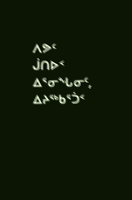ᐱᕗᑦ ᒎᑎᐅᑉ ᐃᕐᓂᖓᓂᑦ, ᐃᔨᖅᑲᕐᑑᑉ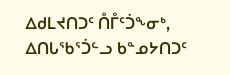ᐃᑯᒪᔪᑎᑐᑦ ᑍᒤᑦᑑᖕᓂᒃ, ᐃᑎᒐᖃᕐᑑᓪᓗ ᑲᓐᓄᔭᑎᑐᑦ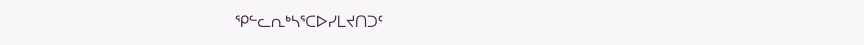ᕿᓪᓚᕆᒃᓴᕐᑕᐅᓯᒪᔪᑎᑐᑦ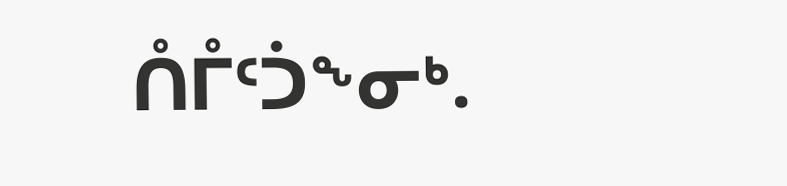ᑍᒤᑦᑑᖕᓂᒃ.